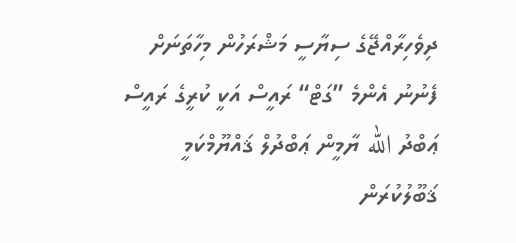ދިވެހިރާއްޖޭގެ ސިޔާސީ މަޝްރަހުން މިހާތަނަށް ފެނުނު އެންމެ ”ގަޓް“ ރައީސް އަކީ ކުރީގެ ރައީސް ޢަބްދު الله ޔާމީން ޢަބްދުލް ޤައްޔޫމްކަމީ ޤަބޫލުކުރަން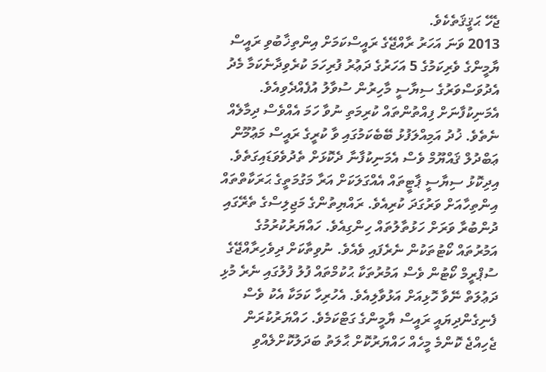ޖެހޭ ޙަޤީޤަތެކެވެ.
2013 ވަނަ އަހަރު ރާއްޖޭގެ ރައީސްކަމަށް އިންތިޚާބުވި ރައީސް ޔާމީންގެ ވެރިކަމުގެ 5 އަހަރުގެ ދަޢުރު ފުރިހަމަ ކުރެވިދާނެކަމާ މެދު އެދުވަސްވަރުގެ ސިޔާސީ މާހިރުން ސުވާލު އުފެއްދެވިއެވެ. އެމަނިކުފާނަށް ފިއްތުންތައް ކުރިމަތި ނުވާ ހަމަ އެއްވެސް ދިމާލެއް ނެތެވެ. ޚުދު އަމިއްލަފުޅު ބޭބެކަމުގައި ވާ ކުރީގެ ރައީސް މަޢުމޫން ޢަބްދުލް ޤައްޔޫމް ވެސް އެމަނިކުފާނާ ދެކޮޅަށް ތެދުވެވަޑައިގަތެވެ. އިދިކޮޅު ސިޔާސީ ޕާޓީތައް އެއްގަލަކަށް އަރާ މަގުމަތީގެ ޙަރަކާތްތައް އިންތިހާއަށް ވަރުގަދަ ކުރިއެވެ. ރައްޔިތުންގެ މަޖިލިސްގެ ތެރޭގައި ދުންބުރާ ވަރަށް ހަޅުތާލުތައް ހިންގިއެވެ. ހައްޔަރުކުރުމުގެ އަމުރުތައް ކޯޓުތަކުން ނެރެފައި ވެއެވެ. ނުވިތާކަށް ދިވެހިރާއްޖޭގެ ސުޕްރީމް ކޯޓުން ވެސް އަމުރުތަކާ ޙުކުމްތައް ފުލު ފުލުގައި ނެރެ މުޅި ދަޢުލަތް ނޭވާ ހޮޅިއަށް އަޅުވާލިއެވެ. އެހުރިހާ ކަމަކާ އެކު ވެސް ފެނިގެންދިޔައީ ރައީސް ޔާމީންގެ ގަޓްކަމެވެ. ހައްޔަރުކުރަން ޖެހިއްޖެ ކޮންމެ މީހެއް ހައްޔަރުކޮށް ޙާލަތު ބަދަލުކޮށްލެއްވި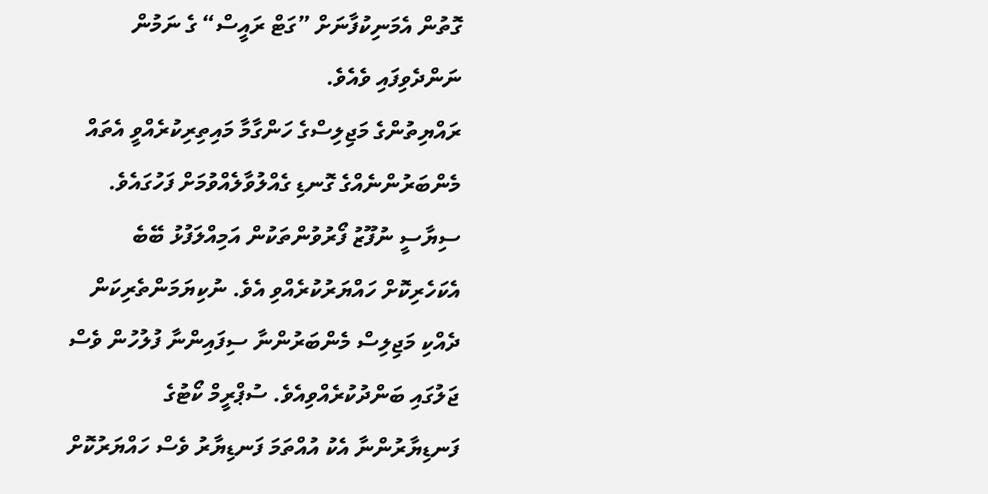ގޮތުން އެމަނިކުފާނަށް ”ގަޓް ރައީސް“ ގެ ނަމުން ނަންދެވިފައި ވެއެވެ.
ރައްޔިތުންގެ މަޖިލިސްގެ ހަންގާމާ މައިތިރިކުރެއްވީ އެތައް މެންބަރުންނެއްގެ ގޮނޑި ގެއްލުވާލެއްވުމަށް ފަހުގައެވެ. ސިޔާސީ ނުފޫޒު ފޯރުވުންތަކުން އަމިއްލަފުޅު ބޭބެ އެކަހެރިކޮށް ހައްޔަރުކުރެއްވި އެވެ. ނުކިޔަމަންތެރިކަން ދެއްކި މަޖިލިސް މެންބަރުންނާ ސިފައިންނާ ފުލުހުން ވެސް ޖަލުގައި ބަންދުކުރެއްވިއެވެ. ސުޕްރީމް ކޯޓުގެ ފަނޑިޔާރުންނާ އެކު އުއްތަމަ ފަނޑިޔާރު ވެސް ހައްޔަރުކޮށް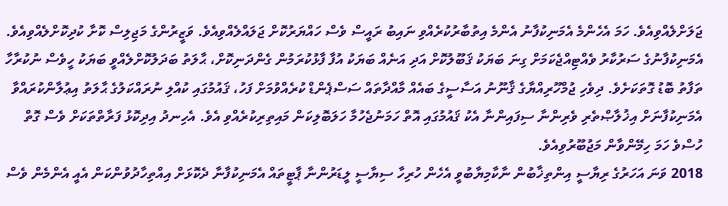ޖަލަށްލެއްވިއެވެ. ހަމަ އެހެންމެ އެމަނިކުފާނު އެންމެ އިތުބާރުކުރެއްވި ނައިބު ރައީސް ވެސް ހައްޔަރުކޮށް ޖަލައްލެއްވިއެވެ. ވަޒީރުންގެ މަޖިލިސް ކޮށާ ކުދިކޮށްލެއްވިއެވެ. އެމަނިކުފާނުގެ ސަރުކާރު ވެއްޓިއްޖެކަމަށް ގިނަ ބަޔަކު ޤަބޫލުކޮށް އަދި އަނެއް ބަޔަކު އުފާ ފާޅުކުރަމުން ގެންދަނިކޮށް، ޙާލަތު ބަދަލުކޮށްލެއްވީ ބަޔަކު ހީވެސް ނުކުރާހާ ތަފާތު ބޮޑު ގޮތަކަށެވެ. ދިވެހި ޖުމްހޫރިއްޔާގެ ޤާނޫނު އަސާސީގެ ބައެއް މާއްދާތައް ސަސްޕެންޑް ކުރެއްވުމަށް ފަހު، ޤައުމުގައި ކުއްލި ނުރައްކަލުގެ ޙާލަތު އިޢުލާންކުރައްވާ އެމަނިކުފާނަށް އިޚުލާޞްތެރި ވެރިންނާ ސިފައިންނާ އެކު ޤައުމުގައި އޮތް ހަމަނުޖެހުމާ ހަލަބޮލިކަން މައިތިރިކުރެއްވި އެވެ. އެހިނދު އިދިކޮޅު ފަރާތްތަކަށް ވެސް ގޮތް ހުސްވެ ހަމަ ހިމޭންވާން މަޖުބޫރުވިއެވެ.
2018 ވަނަ އަހަރުގެ ރިޔާސީ އިންތިޚާބުން ނާކާމިޔާބުވީ އެހެން ހުރިހާ ސިޔާސީ ލީޑަރުންނާ ޕާޓީތައް އެމަނިކުފާނާ ދެކޮޅަށް އިއްތިހާދުވުންކަން އެއީ އެންމެން ވެސް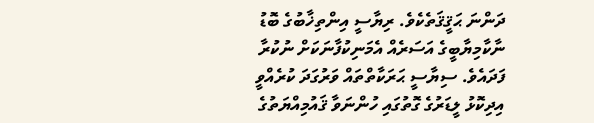ދަންނަ ޙަޤީޤަތެކެވެ. ރިޔާސީ އިންތިޚާބުގެ ބޮޑު ނާކާމިޔާބީގެ އަސަރެއް އެމަނިކުފާނަކަށް ނުކުރާ ފަދައެވެ. ސިޔާސީ ޙަރަކާތްތައް ވަރުގަދަ ކުރެއްވީ އިދިކޮޅު ލީޑަރުގެ ގޮތުގައި ހުންނަވާ ޤައުމިއްޔަތުގެ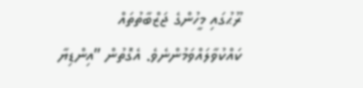ރޫޙުގައި މީހުންގެ ޖަޒްބާތުތައް ކައްކުވާލައްވަމުންނެވެ. އެގޮތުން ”އިންޑިޔާ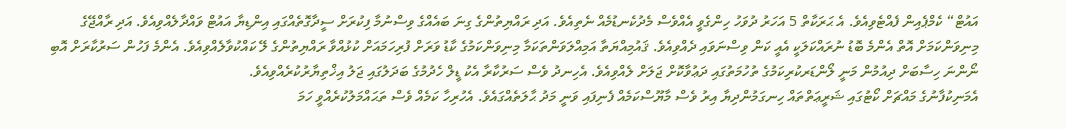އައުޓް“ ކެމްޕެއިން ފެއްޓެވިއެވެ. އެ ޙަރަކާތް 5 އަހަރު ދުވަހު ހިންގެވީ އެއްވެސް މެދުކެނޑުމެއް ނެތިއެވެ. އަދި ރައްޔިތުންގެ ގިނަ ބައެއްގެ ވިސްނުމާ ފިކުރަށް ސީދާގޮތެއްގައި އިންޑިޔާ އައުޓް ވައްދާލެއްވިއެވެ. އަދި ރާއްޖޭގެ މިނިވަންކަމަށް އޮތް އެންމެ ބޮޑު ނުރައްކަލަކީ އެއީ ކަން ވިސްނަވައި ދެއްވިއެވެ. ޤައުމިއްޔަތާ އަމިއްލަވަންތަކަމާ މިނިވަންކަމުގެ ކާޑު ވަރަށް ފުރިހަމައަށް ކުޅުއްވާ ރައްޔިތުންގެ ލޭ ކައްކުވާލެއްވިއެވެ. އެންމެ ފަހުން ސަރުކާރަށް އޮބި ނޯންނަ ހިސާބަށް ދިއުމުން މަނީ ލޯންޑަރކުރިކަމުގެ ތުހުމަތުގައި ދަޢުވާކޮށް ޖަލަށް ލެއްވިއެވެ. އެހިނދު ވެސް ސަރުކާރާ އެކު ޑީލް ހެދުމުގެ ބަދަލުގައި ޖަލު އިޚްތިޔާރުކުރެއްވިއެވެ.
އެމަނިކުފާނުގެ މައްޗަށް ކޯޓުގައި ޝަރީޢަތްތައް ހިނގަމުންދިޔާ އިރު ވެސް މާޔޫސްކަމެއް ފެނިފައި ވަނީ މަދު ޙާލަތެއްގައެވެ. އެހުރިހާ ކަމެއް ވެސް ތަޙައްމަލުކުރެއްވީ ހަމަ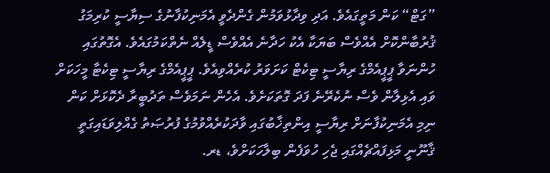”ގަޓް“ ކަން މަތީގައެވެ. އަދި ވިދާޅުވަމުން ގެންދެވީ އެމަނިކުފާނުގެ ސިޔާސީ ކުރިމަގު ޤުރުބާންކޮށް އެއްވެސް ބަޔަކާ އެކު ހަދާނެ އެއްވެސް ޑީލެއް ނެތްކަމުގައެވެ. އެގޮތުގައި ހުންނަވާ ޕީޕީއެމްގެ ރިޔާސީ ޓިކެޓް ކަށަވަރު ކުރެއްވިއެވެ. ޕީޕީއެމްގެ ރިޔާސީ ޓިކެޓާ މީހަކަށް ވައި އެޅިލާން ވެސް ނުކެރޭނެ ފަދަ ގޮތަކަށެވެ. އެހެން ނަމަވެސް ތަދުބީރާ ދެކޮޅަށް ކަން ނިމި އެމަނިކުފާނަށް ރިޔާސީ އިންތިޚާބުގައި ވާދަކުރެއްވުމުގެ ފުރުޞަތު ގެއްލިވަޑައިގަތީ ޤާނޫނީ މަޅިފައްޗެއްގައި ޖެހި ހުވަފެން ބިލާހަކަށްވެ، ޑރ.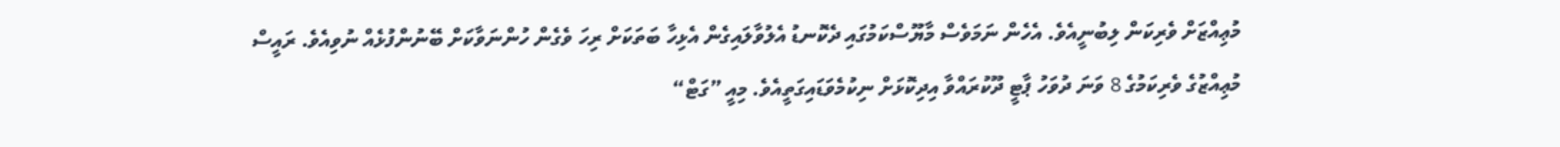މުޢިއްޒަށް ވެރިކަން ލިބުނީއެވެ. އެހެން ނަމަވެސް މާޔޫސްކަމުގައި ދެކޮނޑު އެލުވާލައިގެން އެޅިހާ ބަތަކަށް ރިހަ ވެގެން ހުންނަވާކަށް ބޭނުންފުޅެއް ނުވިއެވެ. ރައީސް މުޢިއްޒުގެ ވެރިކަމުގެ 8 ވަނަ ދުވަހު ޕާޓީ ދޫކުރައްވާ އިދިކޮޅަށް ނިކުމެވަޑައިގަތީއެވެ. މިއީ ”ގަޓް“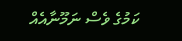ކަމުގެ ވެސް ނަމޫނާއެއް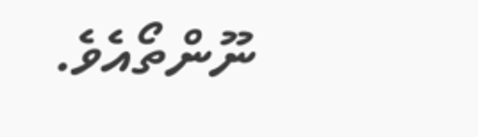ނޫންތޯއެވެ.